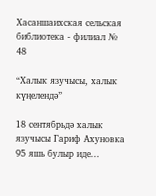Хасаншаихская сельская библиотека - филиал № 48

“Халык язучысы, халык күңелендә”

18 сентябрьдә халык язучысы Гариф Ахуновка 95 яшь булыр иде...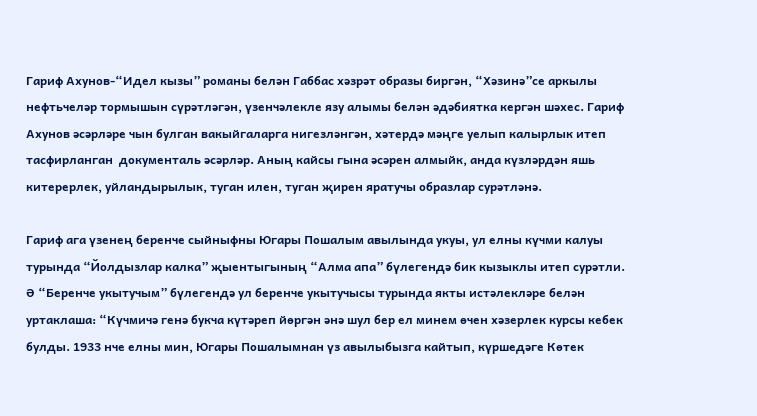Гариф Ахунов-“Идел кызы” романы белән Габбас хәзрәт образы биргән, “Хәзинә”се аркылы нефтьчеләр тормышын сүрәтләгән, үзенчәлекле язу алымы белән әдәбиятка кергән шәхес. Гариф Ахунов әсәрләре чын булган вакыйгаларга нигезләнгән, хәтердә мәңге уелып калырлык итеп тасфирланган  документаль әсәрләр. Аның кайсы гына әсәрен алмыйк, анда күзләрдән яшь китерерлек, уйландырылык, туган илен, туган җирен яратучы образлар сурәтләнә.

Гариф ага үзенең беренче сыйныфны Югары Пошалым авылында укуы, ул елны күчми калуы турында “Йолдызлар калка” җыентыгының “Алма апа” бүлегендә бик кызыклы итеп сурәтли. Ә “Беренче укытучым” бүлегендә ул беренче укытучысы турында якты истәлекләре белән уртаклаша: “Күчмичә генә букча күтәреп йөргән әнә шул бер ел минем өчен хәзерлек курсы кебек булды. 1933 нче елны мин, Югары Пошалымнан үз авылыбызга кайтып, күршедәге Көтек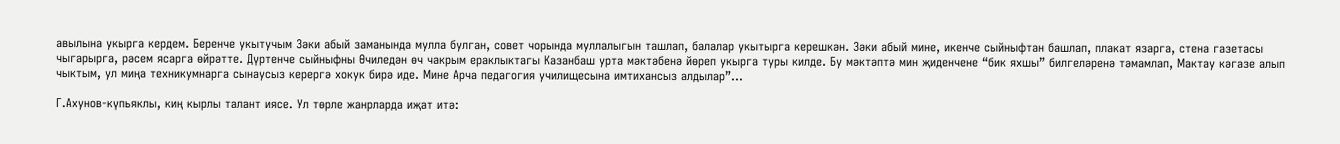авылына укырга кердем. Беренче укытучым Зәки абый заманында мулла булган, совет чорында муллалыгын ташлап, балалар укытырга керешкән. Зәки абый мине, икенче сыйныфтан башлап, плакат язарга, стена газетасы чыгарырга, рәсем ясарга өйрәтте. Дүртенче сыйныфны Өчиледән өч чакрым ераклыктагы Казанбаш урта мәктәбенә йөреп укырга туры килде. Бу мәктәптә мин җиденчене “бик яхшы” билгеләренә тәмамлап, Мактау кәгазе алып чыктым, ул миңа техникумнарга сынаусыз керергә хокук бирә иде. Мине Арча педагогия училищесына имтихансыз алдылар”...

Г.Ахунов-күпьяклы, киң кырлы талант иясе. Ул төрле жанрларда иҗат итә: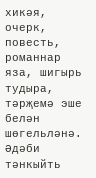хикәя, очерк, повесть, романнар яза, шигырь тудыра, тәрҗемә эше белән шөгельләнә. Әдәби тәнкыйть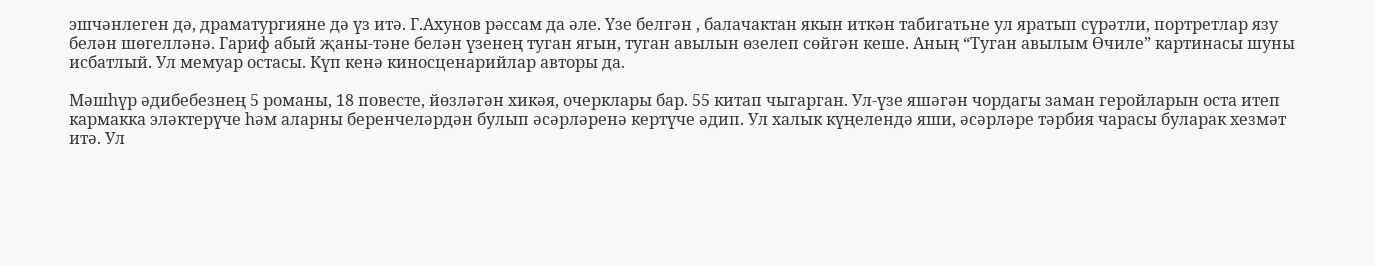эшчәнлеген дә, драматургияне дә үз итә. Г.Ахунов рәссам да әле. Үзе белгән , балачактан якын иткән табигатьне ул яратып сүрәтли, портретлар язу белән шөгелләнә. Гариф абый җаны-тәне белән үзенең туган ягын, туган авылын өзелеп сөйгән кеше. Аның “Туган авылым Өчиле” картинасы шуны исбатлый. Ул мемуар остасы. Күп кенә киносценарийлар авторы да.

Мәшһүр әдибебезнең 5 романы, 18 повесте, йөзләгән хикәя, очерклары бар. 55 китап чыгарган. Ул-үзе яшәгән чордагы заман геройларын оста итеп кармакка эләктерүче һәм аларны беренчеләрдән булып әсәрләренә кертүче әдип. Ул халык күңелендә яши, әсәрләре тәрбия чарасы буларак хезмәт итә. Ул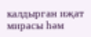калдырган иҗат мирасы һәм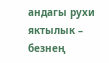андагы рухи яктылык – безнең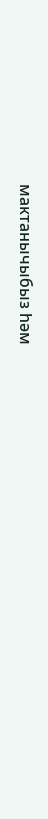мактанычыбыз һәм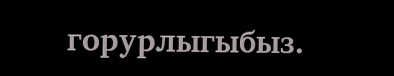горурлыгыбыз.